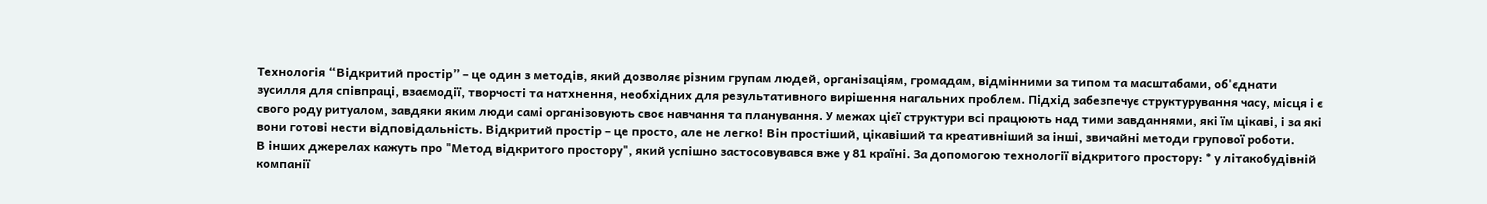Технологія “Відкритий простір” – це один з методів, який дозволяє різним групам людей, організаціям, громадам, відмінними за типом та масштабами, об'єднати зусилля для співпраці, взаємодії, творчості та натхнення, необхідних для результативного вирішення нагальних проблем. Підхід забезпечує структурування часу, місця і є свого роду ритуалом, завдяки яким люди самі організовують своє навчання та планування. У межах цієї структури всі працюють над тими завданнями, які їм цікаві, і за які вони готові нести відповідальність. Відкритий простір – це просто, але не легко! Він простіший, цікавіший та креативніший за інші, звичайні методи групової роботи.
В інших джерелах кажуть про "Метод відкритого простору", який успішно застосовувався вже у 81 країні. За допомогою технології відкритого простору: * у літакобудівній компанії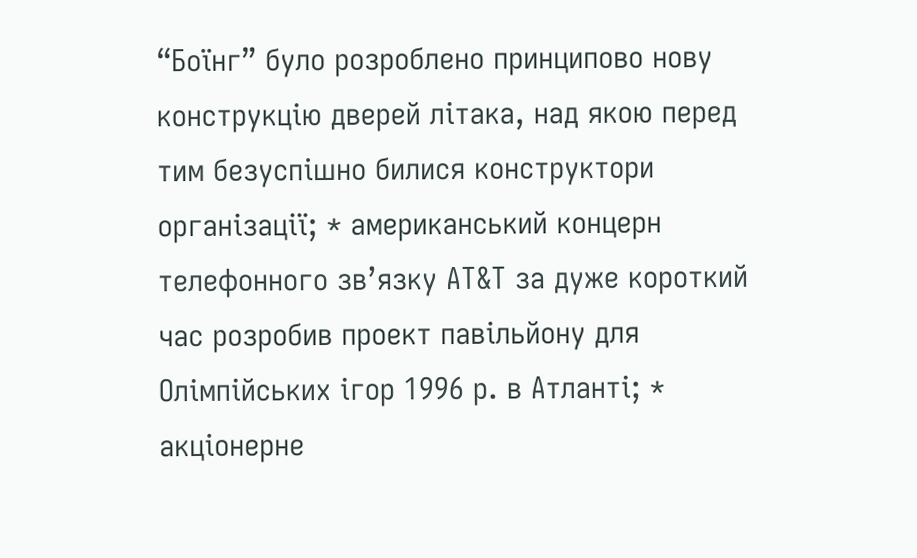“Боїнг” було розроблено принципово нову конструкцію дверей літака, над якою перед тим безуспішно билися конструктори організації; * американський концерн телефонного зв’язку АТ&Т за дуже короткий час розробив проект павільйону для Олімпійських ігор 1996 р. в Атланті; * акціонерне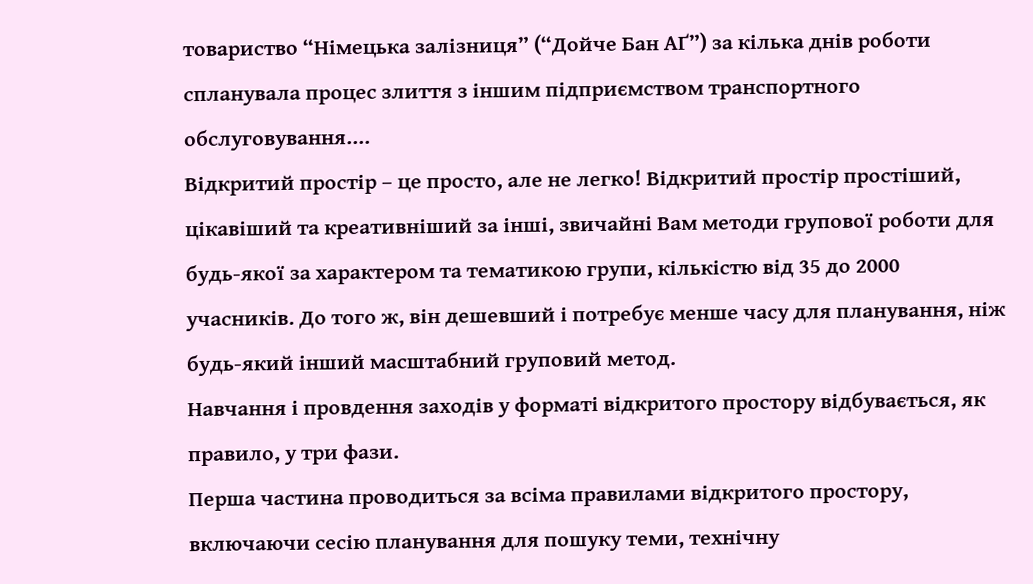товариство “Німецька залізниця” (“Дойче Бан АҐ”) за кілька днів роботи спланувала процес злиття з іншим підприємством транспортного обслуговування....
Відкритий простір – це просто, але не легко! Відкритий простір простіший, цікавіший та креативніший за інші, звичайні Вам методи групової роботи для будь-якої за характером та тематикою групи, кількістю від 35 до 2000 учасників. До того ж, він дешевший і потребує менше часу для планування, ніж будь-який інший масштабний груповий метод.
Навчання і провдення заходів у форматі відкритого простору відбувається, як правило, у три фази.
Перша частина проводиться за всіма правилами відкритого простору, включаючи сесію планування для пошуку теми, технічну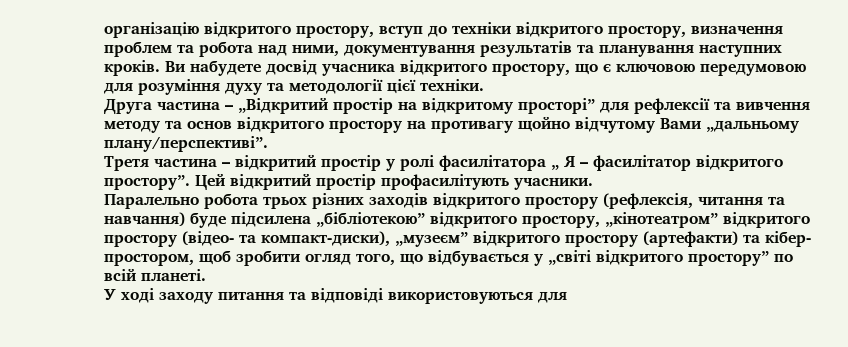організацію відкритого простору, вступ до техніки відкритого простору, визначення проблем та робота над ними, документування результатів та планування наступних кроків. Ви набудете досвід учасника відкритого простору, що є ключовою передумовою для розуміння духу та методології цієї техніки.
Друга частина – „Відкритий простір на відкритому просторі” для рефлексії та вивчення методу та основ відкритого простору на противагу щойно відчутому Вами „дальньому плану/перспективі”.
Третя частина – відкритий простір у ролі фасилітатора „ Я – фасилітатор відкритого простору”. Цей відкритий простір профасилітують учасники.
Паралельно робота трьох різних заходів відкритого простору (рефлексія, читання та навчання) буде підсилена „бібліотекою” відкритого простору, „кінотеатром” відкритого простору (відео- та компакт-диски), „музеєм” відкритого простору (артефакти) та кібер-простором, щоб зробити огляд того, що відбувається у „світі відкритого простору” по всій планеті.
У ході заходу питання та відповіді використовуються для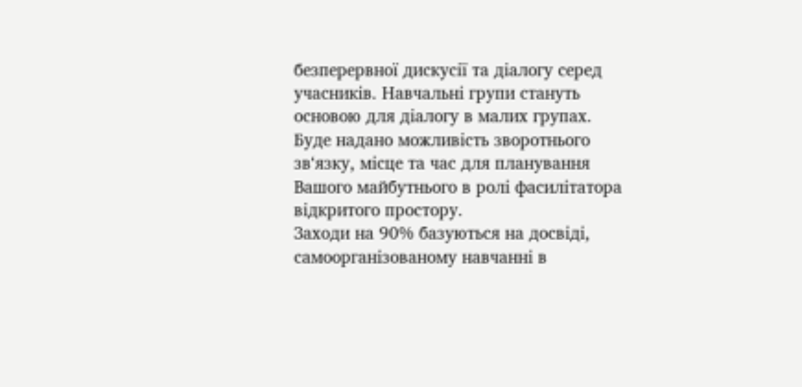безперервної дискусії та діалогу серед учасників. Навчальні групи стануть основою для діалогу в малих групах. Буде надано можливість зворотнього зв‘язку, місце та час для планування Вашого майбутнього в ролі фасилітатора відкритого простору.
Заходи на 90% базуються на досвіді, самоорганізованому навчанні в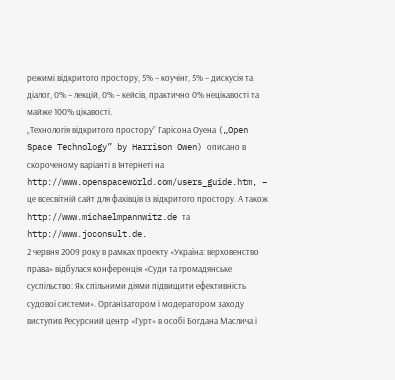режимі відкритого простору, 5% – коучінг, 5% – дискусія та діалог, 0% – лекцій, 0% – кейсів, практично 0% нецікавості та майже 100% цікавості.
„Технологія відкритого простору” Гарісона Оуена („Open Space Technology” by Harrison Owen) описано в скороченому варіанті в Інтернеті на http://www.openspaceworld.com/users_guide.htm, – це всесвітній сайт для фахівців із відкритого простору. А також http://www.michaelmpannwitz.de та http://www.joconsult.de.
2 червня 2009 року в рамках проекту «Україна: верховенство права» відбулася конференція «Суди та громадянське суспільство: Як спільними діями підвищити ефективність судової системи». Організатором і модератором заходу виступив Ресурсний центр «Гурт» в особі Богдана Маслича і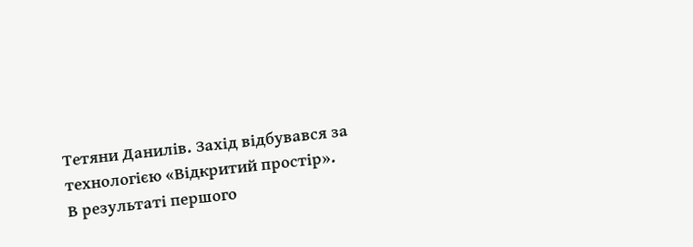Тетяни Данилів. Захід відбувався за технологією «Відкритий простір».
В результаті першого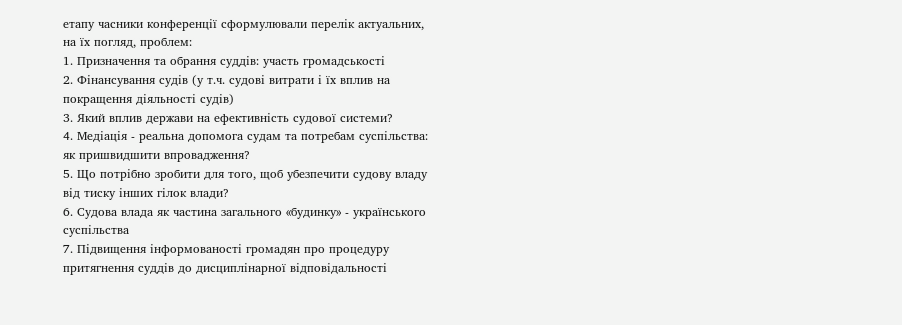етапу часники конференції сформулювали перелік актуальних, на їх погляд, проблем:
1. Призначення та обрання суддів: участь громадськості
2. Фінансування судів (у т.ч. судові витрати і їх вплив на покращення діяльності судів)
3. Який вплив держави на ефективність судової системи?
4. Медіація - реальна допомога судам та потребам суспільства: як пришвидшити впровадження?
5. Що потрібно зробити для того, щоб убезпечити судову владу від тиску інших гілок влади?
6. Судова влада як частина загального «будинку» - українського суспільства
7. Підвищення інформованості громадян про процедуру притягнення суддів до дисциплінарної відповідальності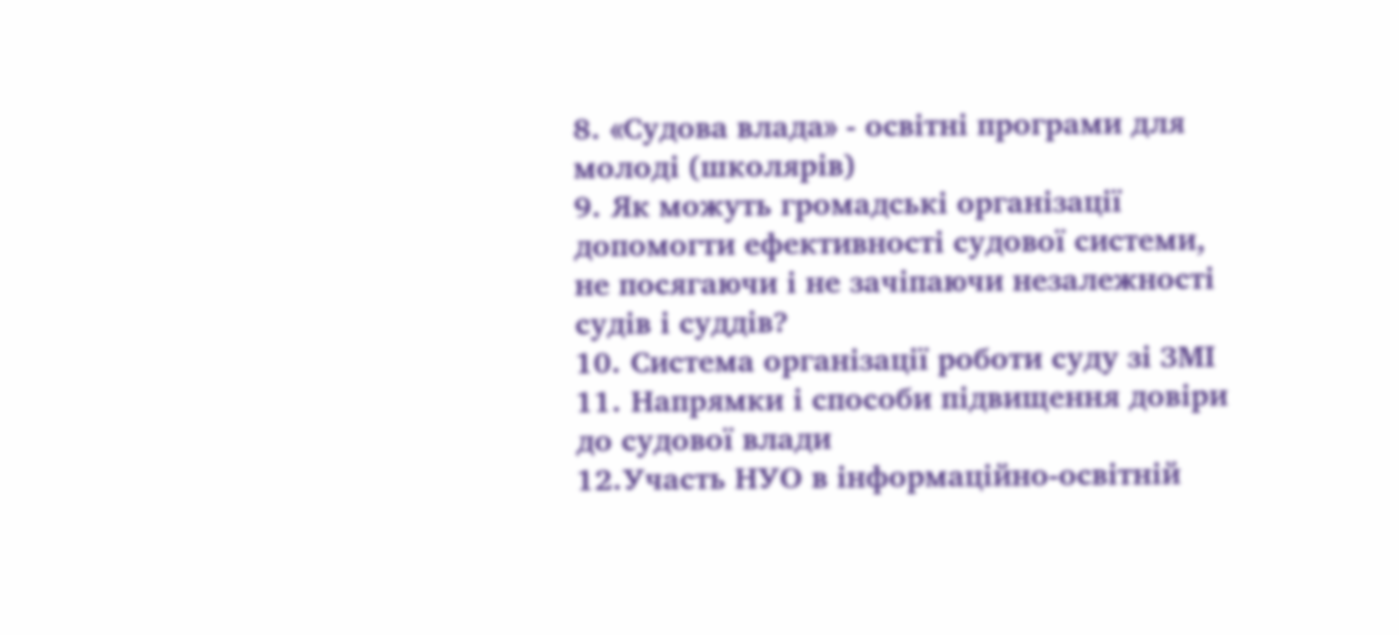8. «Судова влада» - освітні програми для молоді (школярів)
9. Як можуть громадські організації допомогти ефективності судової системи, не посягаючи і не зачіпаючи незалежності судів і суддів?
10. Система організації роботи суду зі ЗМІ
11. Напрямки і способи підвищення довіри до судової влади
12.Участь НУО в інформаційно-освітній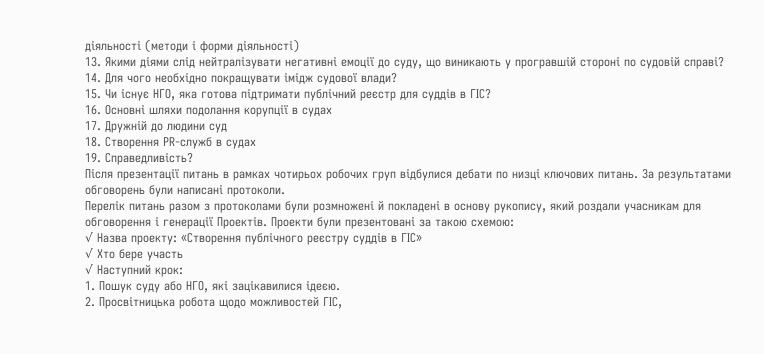діяльності (методи і форми діяльності)
13. Якими діями слід нейтралізувати негативні емоції до суду, що виникають у програвшій стороні по судовій справі?
14. Для чого необхідно покращувати імідж судової влади?
15. Чи існує НГО, яка готова підтримати публічний реєстр для суддів в ГІС?
16. Основні шляхи подолання корупції в судах
17. Дружній до людини суд
18. Створення РR-служб в судах
19. Справедливість?
Після презентації питань в рамках чотирьох робочих груп відбулися дебати по низці ключових питань. За результатами обговорень були написані протоколи.
Перелік питань разом з протоколами були розмножені й покладені в основу рукопису, який роздали учасникам для обговорення і генерації Проектів. Проекти були презентовані за такою схемою:
√ Назва проекту: «Створення публічного реєстру суддів в ГІС»
√ Хто бере участь
√ Наступний крок:
1. Пошук суду або НГО, які зацікавилися ідеєю.
2. Просвітницька робота щодо можливостей ГІС,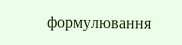формулювання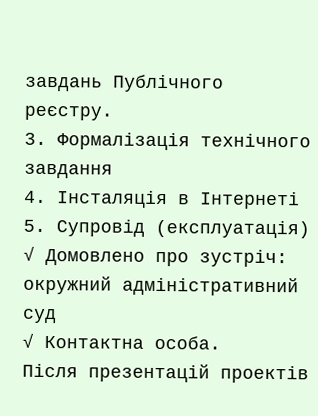завдань Публічного реєстру.
3. Формалізація технічного завдання
4. Інсталяція в Інтернеті
5. Супровід (експлуатація)
√ Домовлено про зустріч: окружний адміністративний суд
√ Контактна особа.
Після презентацій проектів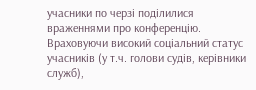учасники по черзі поділилися враженнями про конференцію.
Враховуючи високий соціальний статус учасників (у т.ч. голови судів, керівники служб),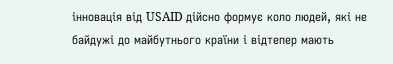інновація від USAID дійсно формує коло людей, які не байдужі до майбутнього країни і відтепер мають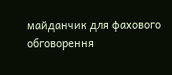майданчик для фахового обговорення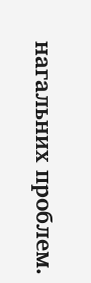нагальних проблем.